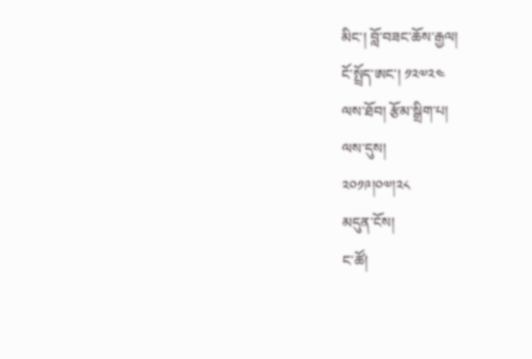མིང་། བློ་བཟང་ཆོས་རྒྱལ།
ངོ་སྤྲོད་ཨང་། ༡༢༧༢༤
ལས་ཐོབ། རྩོམ་སྒྲིག་པ།
ལས་དུས།
༢༠༡༩།༠༧།༢༨
མདུན་ངོས།
ང་ཚོ།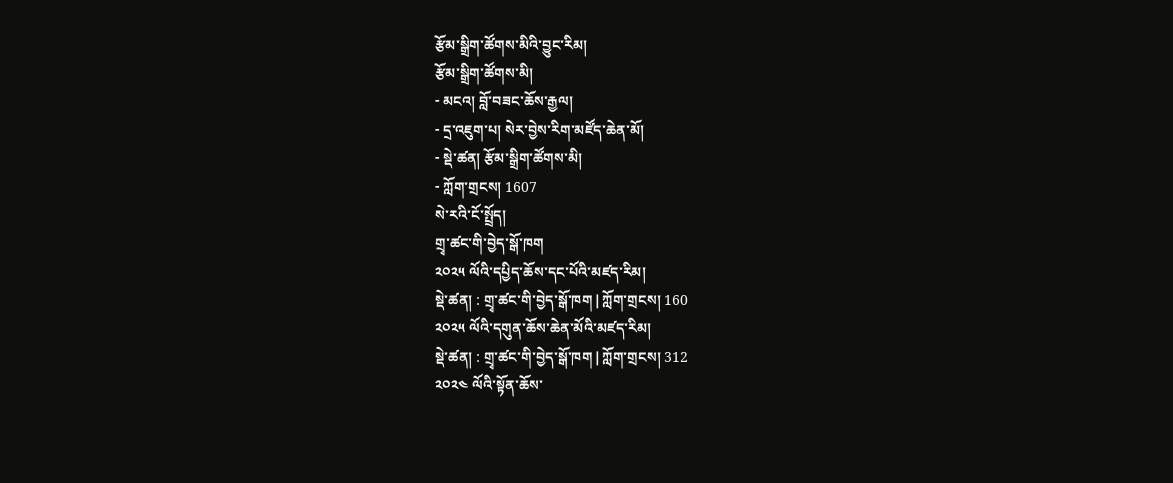རྩོམ་སྒྲིག་ཚོགས་མིའི་བྱུང་རིམ།
རྩོམ་སྒྲིག་ཚོགས་མི།
- མངའ། བློ་བཟང་ཆོས་རྒྱལ།
- དྲ་འཇུག་པ། སེར་བྱེས་རིག་མཛོད་ཆེན་མོ།
- སྡེ་ཚན། རྩོམ་སྒྲིག་ཚོགས་མི།
- ཀློག་གྲངས། 1607
སེ་རའི་ངོ་སྤྲོད།
གྲྭ་ཚང་གི་བྱེད་སྒོ་ཁག
༢༠༢༥ ལོའི་དཔྱིད་ཆོས་དང་པོའི་མཛད་རིམ།
སྡེ་ཚན། : གྲྭ་ཚང་གི་བྱེད་སྒོ་ཁག | ཀློག་གྲངས། 160
༢༠༢༥ ལོའི་དགུན་ཆོས་ཆེན་མོའི་མཛད་རིམ།
སྡེ་ཚན། : གྲྭ་ཚང་གི་བྱེད་སྒོ་ཁག | ཀློག་གྲངས། 312
༢༠༢༤ ལོའི་སྟོན་ཆོས་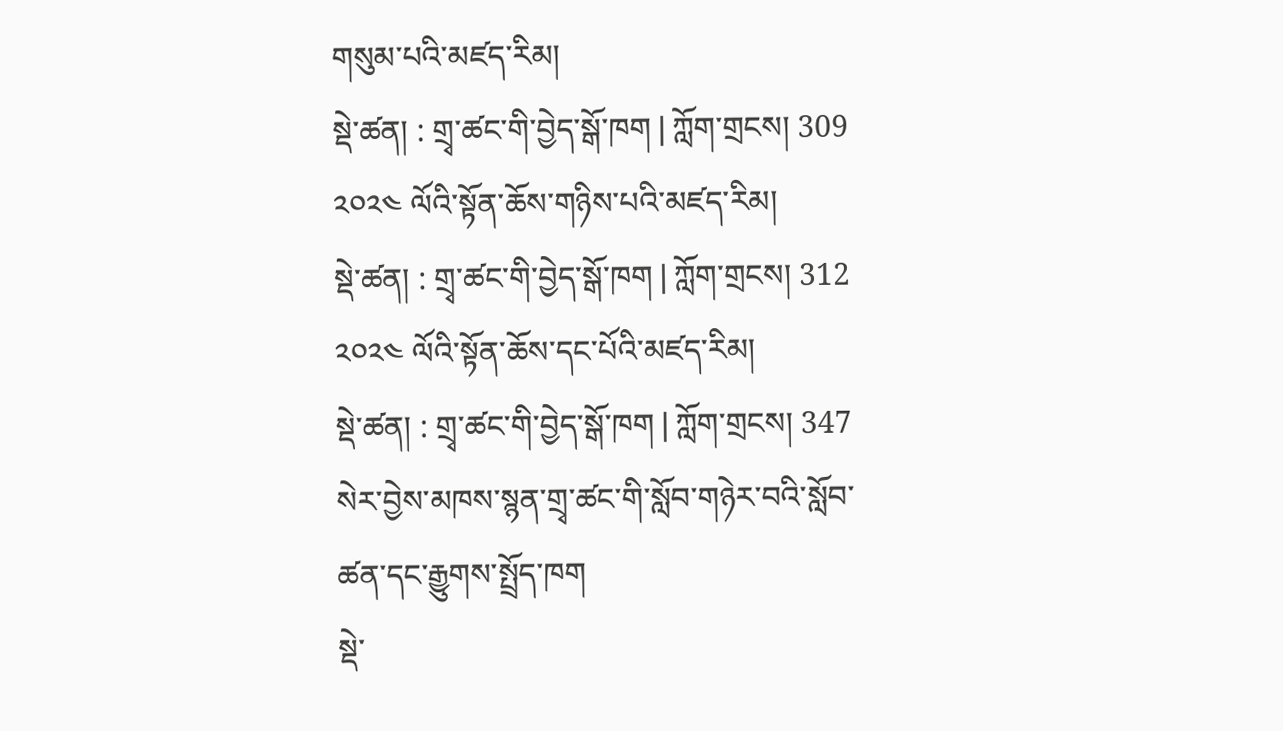གསུམ་པའི་མཛད་རིམ།
སྡེ་ཚན། : གྲྭ་ཚང་གི་བྱེད་སྒོ་ཁག | ཀློག་གྲངས། 309
༢༠༢༤ ལོའི་སྟོན་ཆོས་གཉིས་པའི་མཛད་རིམ།
སྡེ་ཚན། : གྲྭ་ཚང་གི་བྱེད་སྒོ་ཁག | ཀློག་གྲངས། 312
༢༠༢༤ ལོའི་སྟོན་ཆོས་དང་པོའི་མཛད་རིམ།
སྡེ་ཚན། : གྲྭ་ཚང་གི་བྱེད་སྒོ་ཁག | ཀློག་གྲངས། 347
སེར་བྱེས་མཁས་སྙན་གྲྭ་ཚང་གི་སློབ་གཉེར་བའི་སློབ་ཚན་དང་རྒྱུགས་སྤྲོད་ཁག
སྡེ་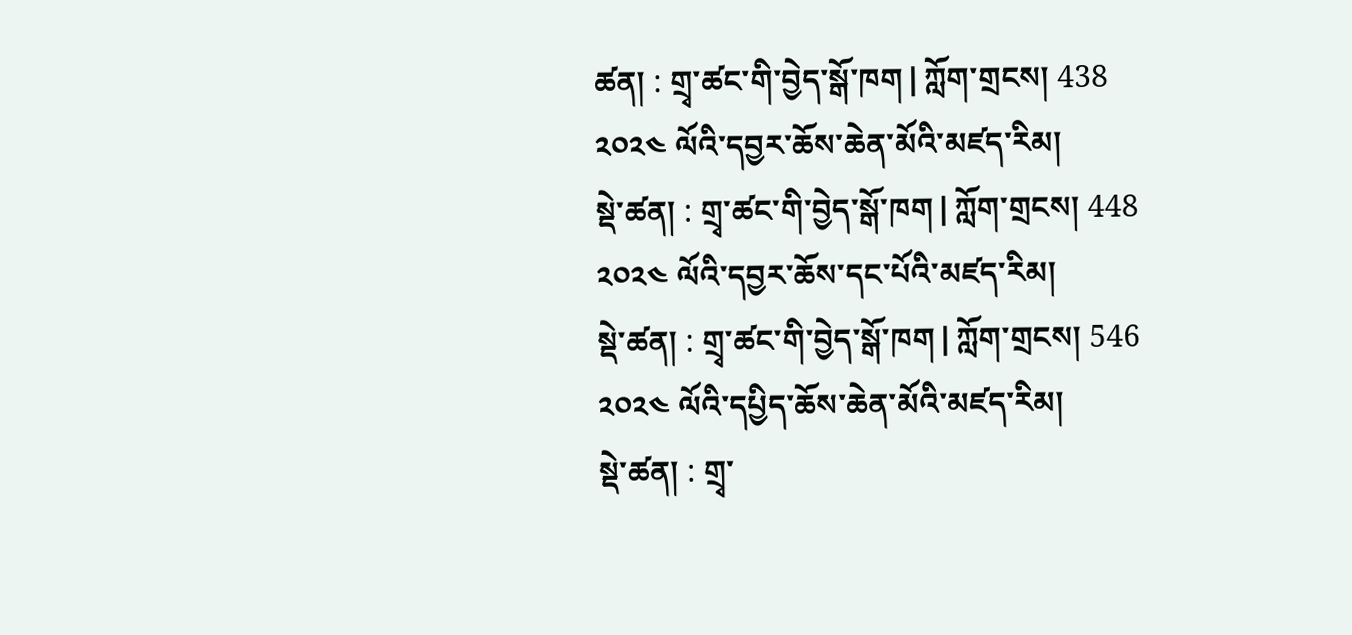ཚན། : གྲྭ་ཚང་གི་བྱེད་སྒོ་ཁག | ཀློག་གྲངས། 438
༢༠༢༤ ལོའི་དབྱར་ཆོས་ཆེན་མོའི་མཛད་རིམ།
སྡེ་ཚན། : གྲྭ་ཚང་གི་བྱེད་སྒོ་ཁག | ཀློག་གྲངས། 448
༢༠༢༤ ལོའི་དབྱར་ཆོས་དང་པོའི་མཛད་རིམ།
སྡེ་ཚན། : གྲྭ་ཚང་གི་བྱེད་སྒོ་ཁག | ཀློག་གྲངས། 546
༢༠༢༤ ལོའི་དཔྱིད་ཆོས་ཆེན་མོའི་མཛད་རིམ།
སྡེ་ཚན། : གྲྭ་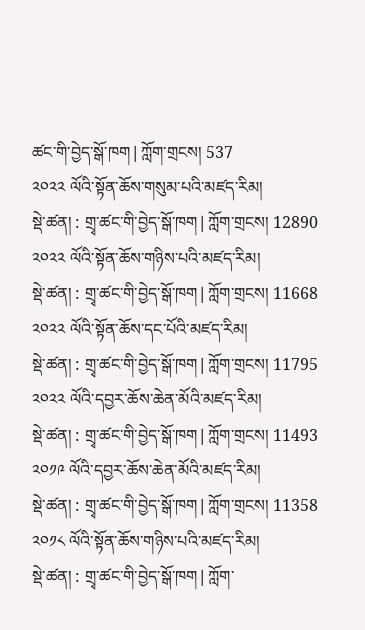ཚང་གི་བྱེད་སྒོ་ཁག | ཀློག་གྲངས། 537
༢༠༢༢ ལོའི་སྟོན་ཆོས་གསུམ་པའི་མཛད་རིམ།
སྡེ་ཚན། : གྲྭ་ཚང་གི་བྱེད་སྒོ་ཁག | ཀློག་གྲངས། 12890
༢༠༢༢ ལོའི་སྟོན་ཆོས་གཉིས་པའི་མཛད་རིམ།
སྡེ་ཚན། : གྲྭ་ཚང་གི་བྱེད་སྒོ་ཁག | ཀློག་གྲངས། 11668
༢༠༢༢ ལོའི་སྟོན་ཆོས་དང་པོའི་མཛད་རིམ།
སྡེ་ཚན། : གྲྭ་ཚང་གི་བྱེད་སྒོ་ཁག | ཀློག་གྲངས། 11795
༢༠༢༢ ལོའི་དབྱར་ཆོས་ཆེན་མོའི་མཛད་རིམ།
སྡེ་ཚན། : གྲྭ་ཚང་གི་བྱེད་སྒོ་ཁག | ཀློག་གྲངས། 11493
༢༠༡༩ ལོའི་དབྱར་ཆོས་ཆེན་མོའི་མཛད་རིམ།
སྡེ་ཚན། : གྲྭ་ཚང་གི་བྱེད་སྒོ་ཁག | ཀློག་གྲངས། 11358
༢༠༡༨ ལོའི་སྟོན་ཆོས་གཉིས་པའི་མཛད་རིམ།
སྡེ་ཚན། : གྲྭ་ཚང་གི་བྱེད་སྒོ་ཁག | ཀློག་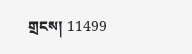གྲངས། 11499